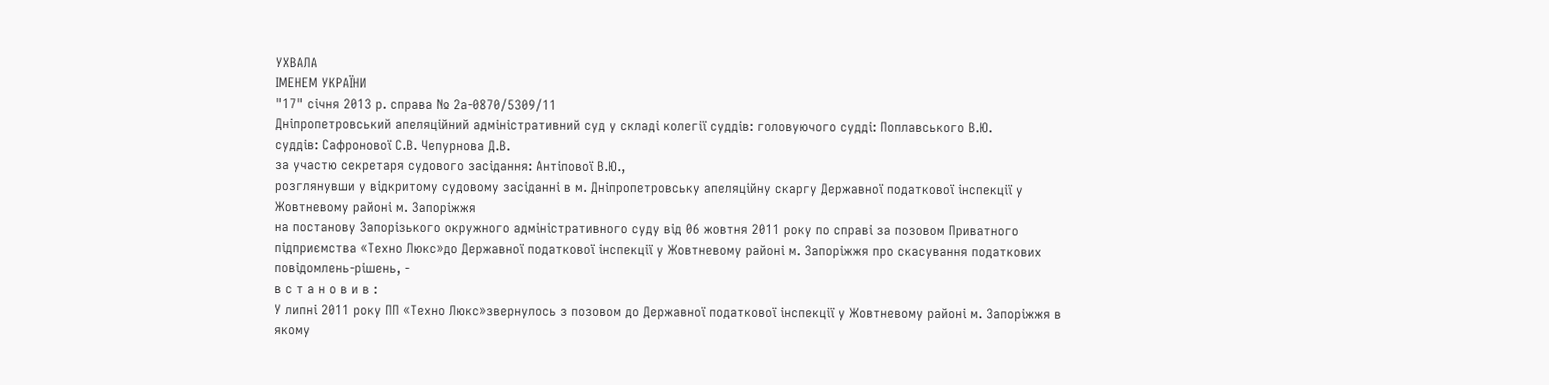УХВАЛА
ІМЕНЕМ УКРАЇНИ
"17" січня 2013 р. справа № 2а-0870/5309/11
Дніпропетровський апеляційний адміністративний суд у складі колегії суддів: головуючого судді: Поплавського В.Ю.
суддів: Сафронової С.В. Чепурнова Д.В.
за участю секретаря судового засідання: Антіпової В.Ю.,
розглянувши у відкритому судовому засіданні в м. Дніпропетровську апеляційну скаргу Державної податкової інспекції у Жовтневому районі м. Запоріжжя
на постанову Запорізького окружного адміністративного суду від 06 жовтня 2011 року по справі за позовом Приватного підприємства «Техно Люкс»до Державної податкової інспекції у Жовтневому районі м. Запоріжжя про скасування податкових повідомлень-рішень, -
в с т а н о в и в :
У липні 2011 року ПП «Техно Люкс»звернулось з позовом до Державної податкової інспекції у Жовтневому районі м. Запоріжжя в якому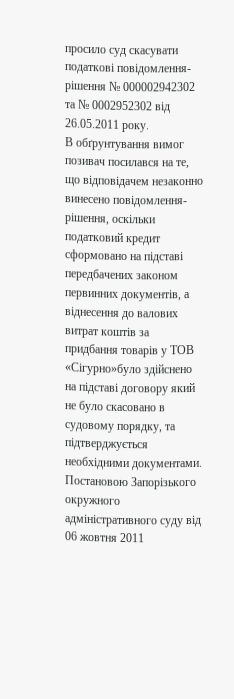просило суд скасувати податкові повідомлення-рішення № 000002942302 та № 0002952302 від 26.05.2011 року.
В обґрунтування вимог позивач посилався на те, що відповідачем незаконно винесено повідомлення-рішення, оскільки податковий кредит сформовано на підставі передбачених законом первинних документів, а віднесення до валових витрат коштів за придбання товарів у ТОВ «Сігурно»було здійснено на підставі договору який не було скасовано в судовому порядку, та підтверджується необхідними документами.
Постановою Запорізького окружного адміністративного суду від 06 жовтня 2011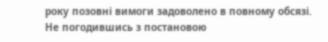року позовні вимоги задоволено в повному обсязі.
Не погодившись з постановою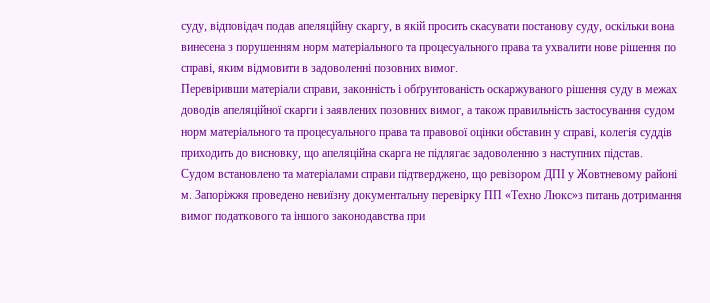суду, відповідач подав апеляційну скаргу, в якій просить скасувати постанову суду, оскільки вона винесена з порушенням норм матеріального та процесуального права та ухвалити нове рішення по справі, яким відмовити в задоволенні позовних вимог.
Перевіривши матеріали справи, законність і обґрунтованість оскаржуваного рішення суду в межах доводів апеляційної скарги і заявлених позовних вимог, а також правильність застосування судом норм матеріального та процесуального права та правової оцінки обставин у справі, колегія суддів приходить до висновку, що апеляційна скарга не підлягає задоволенню з наступних підстав.
Судом встановлено та матеріалами справи підтверджено, що ревізором ДПІ у Жовтневому районі м. Запоріжжя проведено невиїзну документальну перевірку ПП «Техно Люкс»з питань дотримання вимог податкового та іншого законодавства при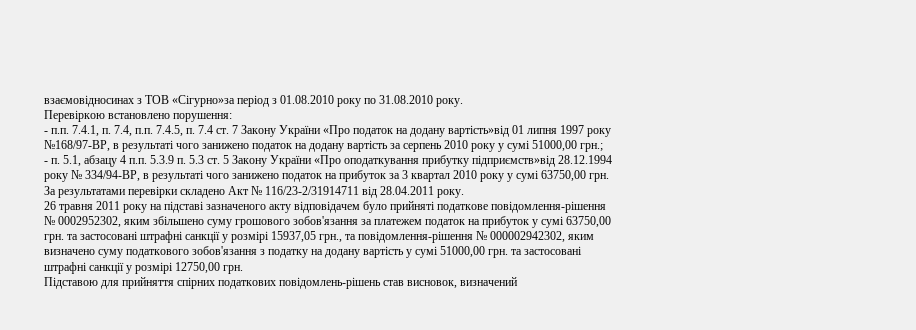взаємовідносинах з ТОВ «Сігурно»за період з 01.08.2010 року по 31.08.2010 року.
Перевіркою встановлено порушення:
- п.п. 7.4.1, п. 7.4, п.п. 7.4.5, п. 7.4 ст. 7 Закону України «Про податок на додану вартість»від 01 липня 1997 року №168/97-ВР, в результаті чого занижено податок на додану вартість за серпень 2010 року у сумі 51000,00 грн.;
- п. 5.1, абзацу 4 п.п. 5.3.9 п. 5.3 ст. 5 Закону України «Про оподаткування прибутку підприємств»від 28.12.1994 року № 334/94-ВР, в результаті чого занижено податок на прибуток за 3 квартал 2010 року у сумі 63750,00 грн.
За результатами перевірки складено Акт № 116/23-2/31914711 від 28.04.2011 року.
26 травня 2011 року на підставі зазначеного акту відповідачем було прийняті податкове повідомлення-рішення № 0002952302, яким збільшено суму грошового зобов'язання за платежем податок на прибуток у сумі 63750,00 грн. та застосовані штрафні санкції у розмірі 15937,05 грн., та повідомлення-рішення № 000002942302, яким визначено суму податкового зобов'язання з податку на додану вартість у сумі 51000,00 грн. та застосовані штрафні санкції у розмірі 12750,00 грн.
Підставою для прийняття спірних податкових повідомлень-рішень став висновок, визначений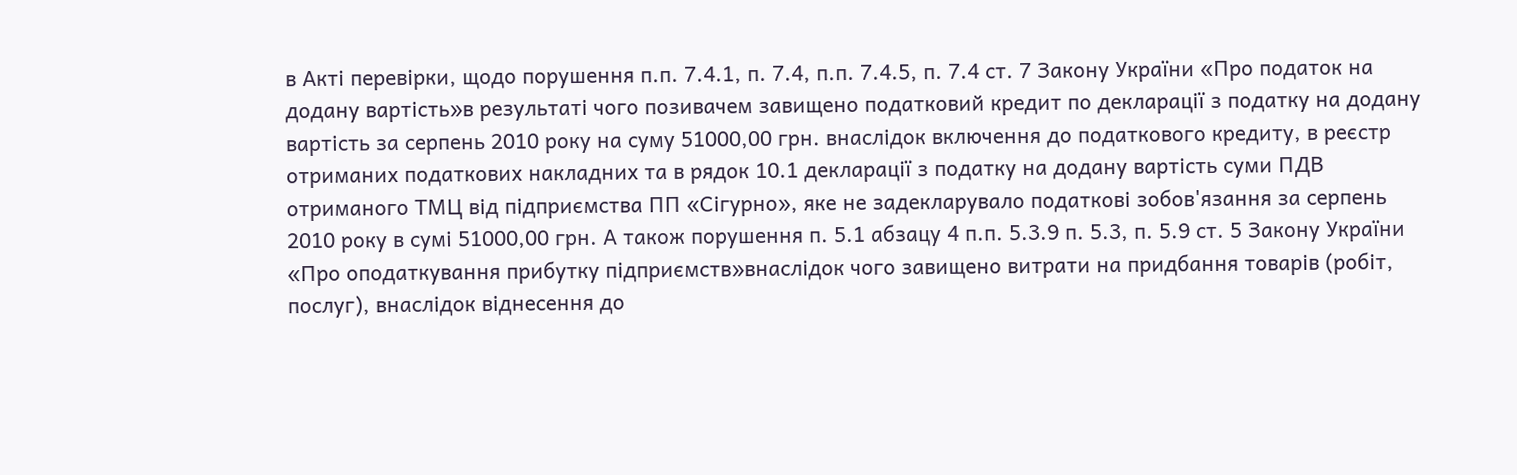в Акті перевірки, щодо порушення п.п. 7.4.1, п. 7.4, п.п. 7.4.5, п. 7.4 ст. 7 Закону України «Про податок на додану вартість»в результаті чого позивачем завищено податковий кредит по декларації з податку на додану вартість за серпень 2010 року на суму 51000,00 грн. внаслідок включення до податкового кредиту, в реєстр отриманих податкових накладних та в рядок 10.1 декларації з податку на додану вартість суми ПДВ отриманого ТМЦ від підприємства ПП «Сігурно», яке не задекларувало податкові зобов'язання за серпень 2010 року в сумі 51000,00 грн. А також порушення п. 5.1 абзацу 4 п.п. 5.3.9 п. 5.3, п. 5.9 ст. 5 Закону України «Про оподаткування прибутку підприємств»внаслідок чого завищено витрати на придбання товарів (робіт, послуг), внаслідок віднесення до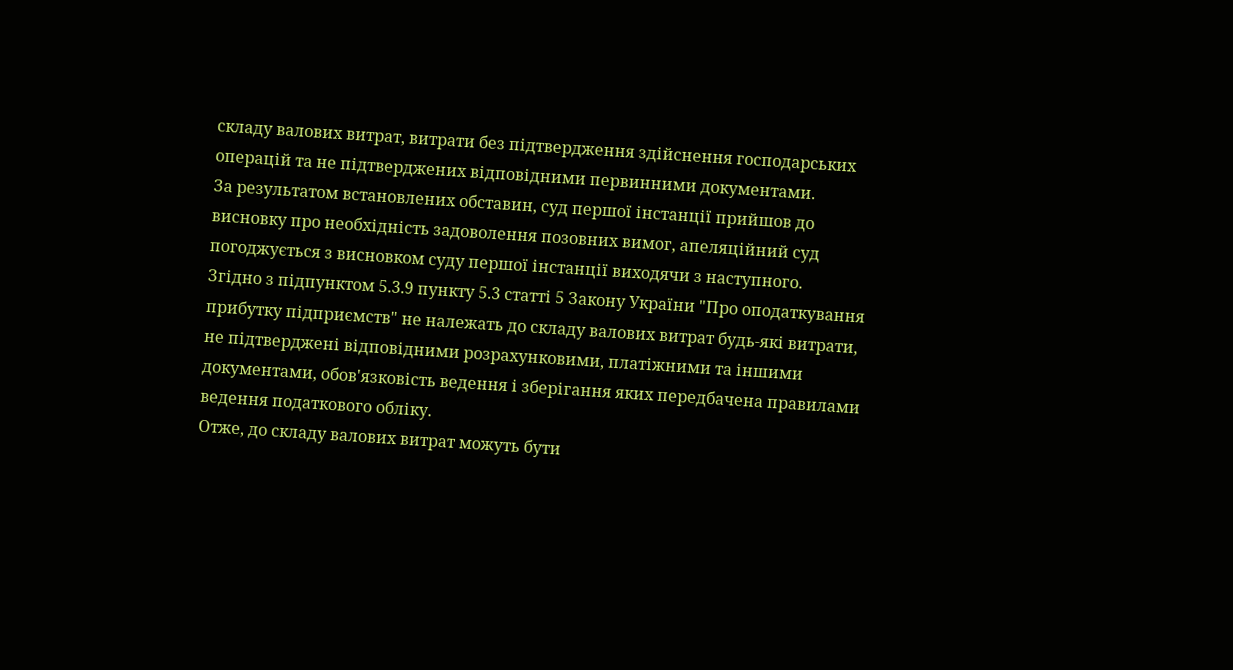складу валових витрат, витрати без підтвердження здійснення господарських операцій та не підтверджених відповідними первинними документами.
За результатом встановлених обставин, суд першої інстанції прийшов до висновку про необхідність задоволення позовних вимог, апеляційний суд погоджується з висновком суду першої інстанції виходячи з наступного.
Згідно з підпунктом 5.3.9 пункту 5.3 статті 5 Закону України "Про оподаткування прибутку підприємств" не належать до складу валових витрат будь-які витрати, не підтверджені відповідними розрахунковими, платіжними та іншими документами, обов'язковість ведення і зберігання яких передбачена правилами ведення податкового обліку.
Отже, до складу валових витрат можуть бути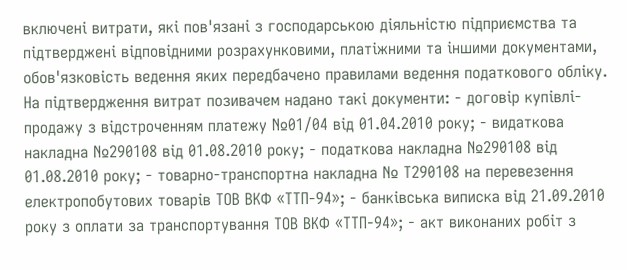включені витрати, які пов'язані з господарською діяльністю підприємства та підтверджені відповідними розрахунковими, платіжними та іншими документами, обов'язковість ведення яких передбачено правилами ведення податкового обліку.
На підтвердження витрат позивачем надано такі документи: - договір купівлі-продажу з відстроченням платежу №01/04 від 01.04.2010 року; - видаткова накладна №290108 від 01.08.2010 року; - податкова накладна №290108 від 01.08.2010 року; - товарно-транспортна накладна № Т290108 на перевезення електропобутових товарів ТОВ ВКФ «ТТП-94»; - банківська виписка від 21.09.2010 року з оплати за транспортування ТОВ ВКФ «ТТП-94»; - акт виконаних робіт з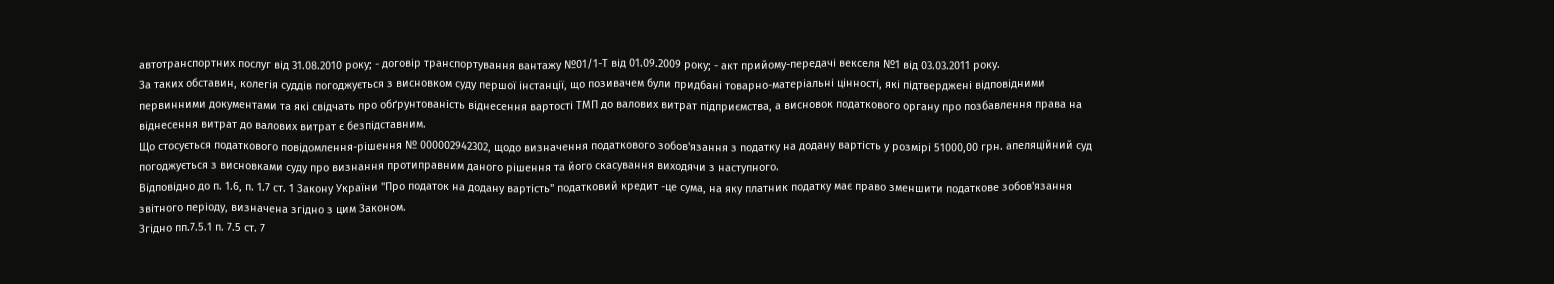автотранспортних послуг від 31.08.2010 року; - договір транспортування вантажу №01/1-Т від 01.09.2009 року; - акт прийому-передачі векселя №1 від 03.03.2011 року.
За таких обставин, колегія суддів погоджується з висновком суду першої інстанції, що позивачем були придбані товарно-матеріальні цінності, які підтверджені відповідними первинними документами та які свідчать про обґрунтованість віднесення вартості ТМП до валових витрат підприємства, а висновок податкового органу про позбавлення права на віднесення витрат до валових витрат є безпідставним.
Що стосується податкового повідомлення-рішення № 000002942302, щодо визначення податкового зобов'язання з податку на додану вартість у розмірі 51000,00 грн. апеляційний суд погоджується з висновками суду про визнання протиправним даного рішення та його скасування виходячи з наступного.
Відповідно до п. 1.6, п. 1.7 ст. 1 Закону України "Про податок на додану вартість" податковий кредит -це сума, на яку платник податку має право зменшити податкове зобов'язання звітного періоду, визначена згідно з цим Законом.
Згідно пп.7.5.1 п. 7.5 ст. 7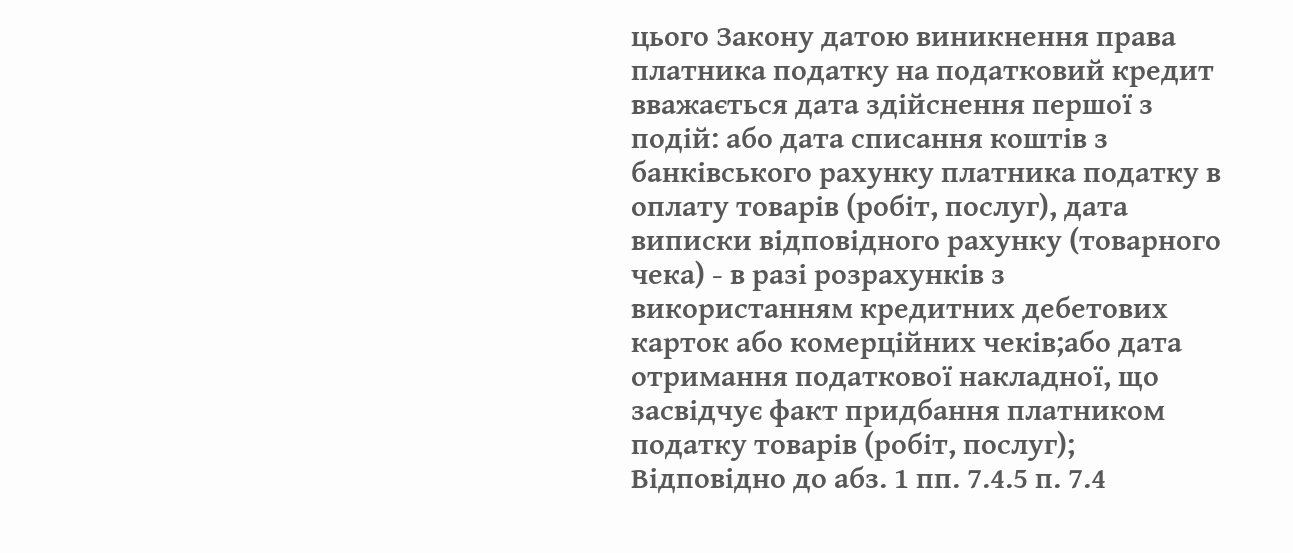цього Закону датою виникнення права платника податку на податковий кредит вважається дата здійснення першої з подій: або дата списання коштів з банківського рахунку платника податку в оплату товарів (робіт, послуг), дата виписки відповідного рахунку (товарного чека) - в разі розрахунків з використанням кредитних дебетових карток або комерційних чеків;або дата отримання податкової накладної, що засвідчує факт придбання платником податку товарів (робіт, послуг);
Відповідно до абз. 1 пп. 7.4.5 п. 7.4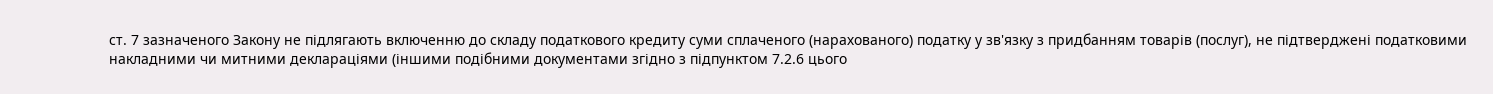ст. 7 зазначеного Закону не підлягають включенню до складу податкового кредиту суми сплаченого (нарахованого) податку у зв'язку з придбанням товарів (послуг), не підтверджені податковими накладними чи митними деклараціями (іншими подібними документами згідно з підпунктом 7.2.6 цього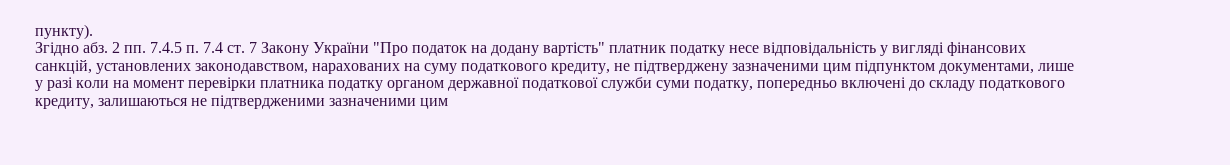пункту).
Згідно абз. 2 пп. 7.4.5 п. 7.4 ст. 7 Закону України "Про податок на додану вартість" платник податку несе відповідальність у вигляді фінансових санкцій, установлених законодавством, нарахованих на суму податкового кредиту, не підтверджену зазначеними цим підпунктом документами, лише у разі коли на момент перевірки платника податку органом державної податкової служби суми податку, попередньо включені до складу податкового кредиту, залишаються не підтвердженими зазначеними цим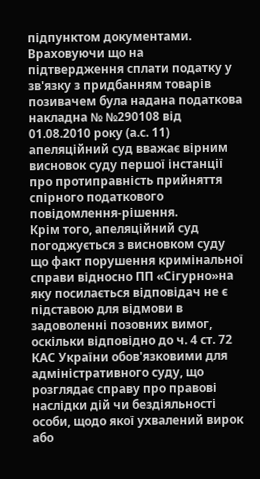підпунктом документами.
Враховуючи що на підтвердження сплати податку у зв'язку з придбанням товарів позивачем була надана податкова накладна № №290108 від 01.08.2010 року (а.с. 11) апеляційний суд вважає вірним висновок суду першої інстанції про протиправність прийняття спірного податкового повідомлення-рішення.
Крім того, апеляційний суд погоджується з висновком суду що факт порушення кримінальної справи відносно ПП «Сігурно»на яку посилається відповідач не є підставою для відмови в задоволенні позовних вимог, оскільки відповідно до ч. 4 ст. 72 КАС України обов'язковими для адміністративного суду, що розглядає справу про правові наслідки дій чи бездіяльності особи, щодо якої ухвалений вирок або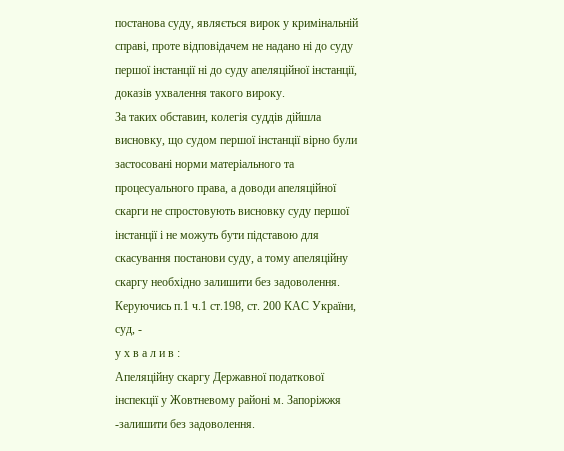постанова суду, являється вирок у кримінальній справі, проте відповідачем не надано ні до суду першої інстанції ні до суду апеляційної інстанції, доказів ухвалення такого вироку.
За таких обставин, колегія суддів дійшла висновку, що судом першої інстанції вірно були застосовані норми матеріального та процесуального права, а доводи апеляційної скарги не спростовують висновку суду першої інстанції і не можуть бути підставою для скасування постанови суду, а тому апеляційну скаргу необхідно залишити без задоволення.
Керуючись п.1 ч.1 ст.198, ст. 200 КАС України, суд, -
у х в а л и в :
Апеляційну скаргу Державної податкової інспекції у Жовтневому районі м. Запоріжжя -залишити без задоволення.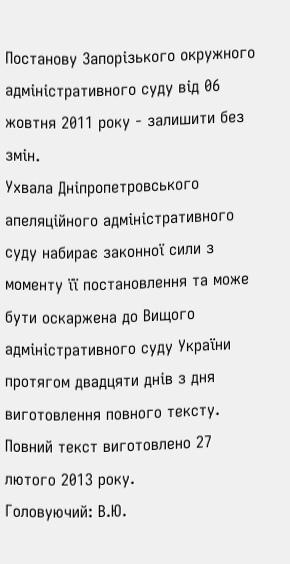Постанову Запорізького окружного адміністративного суду від 06 жовтня 2011 року - залишити без змін.
Ухвала Дніпропетровського апеляційного адміністративного суду набирає законної сили з моменту її постановлення та може бути оскаржена до Вищого адміністративного суду України протягом двадцяти днів з дня виготовлення повного тексту.
Повний текст виготовлено 27 лютого 2013 року.
Головуючий: В.Ю.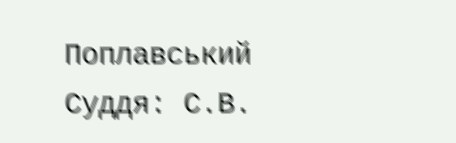Поплавський
Суддя: С.В.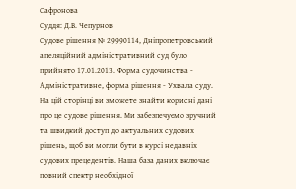Сафронова
Суддя: Д.В. Чепурнов
Судове рішення № 29990114, Дніпропетровський апеляційний адміністративний суд було прийнято 17.01.2013. Форма судочинства - Адміністративне, форма рішення - Ухвала суду. На цій сторінці ви зможете знайти корисні дані про це судове рішення. Ми забезпечуємо зручний та швидкий доступ до актуальних судових рішень, щоб ви могли бути в курсі недавніх судових прецедентів. Наша база даних включає повний спектр необхідної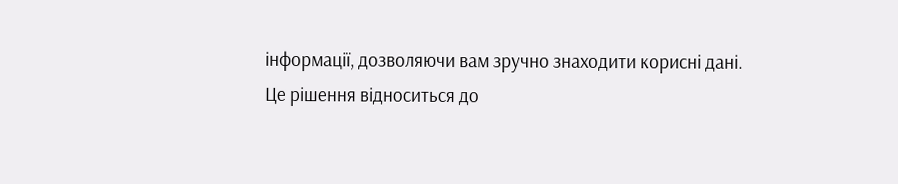інформації, дозволяючи вам зручно знаходити корисні дані.
Це рішення відноситься до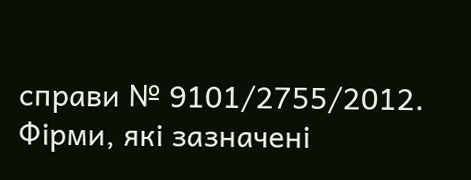справи № 9101/2755/2012. Фірми, які зазначені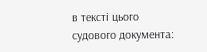в тексті цього судового документа: